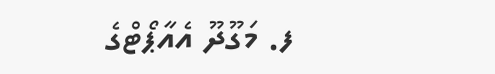ފ. މަގޫދޫ އެއާޕޯޓްގެ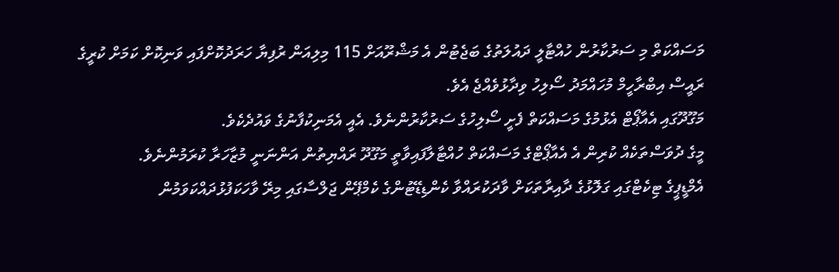މަސައްކަތް މި ސަރުކާރުން ހުއްޓާލީ ދައުލަތުގެ ބަޖެޓުން އެ މަޝްރޫއަށް 115 މިލިއަން ރުފިޔާ ހަރަދުކޮށްފައި ވަނިކޮށް ކަމަށް ކުރީގެ ރައީސް އިބްރާހީމް މުހައްމަދު ސޯލިހު ވިދާޅުވެއްޖެ އެވެ.
މަގޫދޫގައި އެއާޕޯޓް އެޅުމުގެ މަސައްކަތް ފެށީ ސޯލިހުގެ ސަރުކާރުންނެވެ. އެއީ އެމަނިކުފާނުގެ ވައުދެކެވެ.
މީގެ ދުވަސްތަކެއް ކުރިން އެ އެއާޕޯޓްގެ މަސައްކަތް ހުއްޓާލާފައިވާތީ މަގޫދޫ ރައްޔިތުން އަންނަނީ މުޒާހަރާ ކުރަމުންނެވެ.
އެމްޑީޕީގެ ޓިކެޓްގައި ގަލޮޅުގެ ދާއިރާތަކަށް ވާދަކުރައްވާ ކެންޑިޑޭޓުންގެ ކެމްޕޭން ޖަލްސާގައި މިރޭ ވާހަކަފުޅުދައްކަވަމުން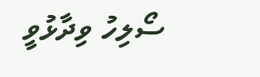ސޯލިހު ވިދާޅުވީ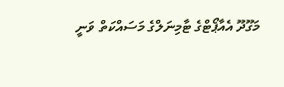މަގޫދޫ އެއާޕޯޓްގެ ޓާމިނަލްގެ މަސައްކަތް ވަނީ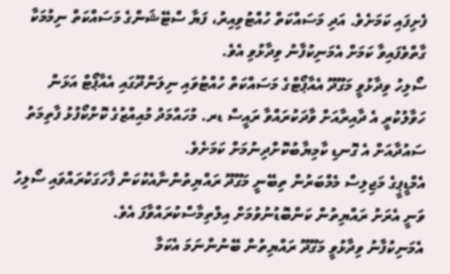ފެށިފައި ކަމަށެވެ. އަދި މަސައްކަތް ހުއްޓުވިއިރު، ފަޔާ ސްޓޭޝަންގެ މަސައްކަތް ނިމުމަކާ ގާތްވެފައިވާ ކަމަށް އެމަނިކުފާނު ވިދާޅުވި އެވެ.
ސޯލިހު ވިދާޅުވީ މަގޫދޫ އެއާޕޯޓްގެ މަސައްކަތް ހުއްޓުވައި ނިލަންދޫގައި އެއާޕޯޓް އަޅަން ހަވާލުކުރީ އެ ދާއިރާއަށް ވާދަކުރައްވާ ރައީސް ޑރ. މުހައްމަދު މުއިއްޒުގެ ކޮށްކޯފުޅު ފާތިމަތު ސައުދާއަށް އެ ގޮނޑި ކާމިޔާބުކޮށްދިނުމަށް ކަމަށެވެ.
އެމްޑީޕީގެ މަޖިލިސް މެމްބަރުން ތިބޭނީ މަގޫދޫ ރައްޔިތުންނާއެކުކަން ފާހަގަކުރައްވައި ސޯލިހު ވަނީ އެރަށު ރައްޔިތުން ކަންބޮޑުނުވުމަށް އިލްތިމާސްކުރައްވާފަ އެވެ.
އެމަނިކުފާނު ވިދާޅުވީ މަގޫދޫ ރައްޔިތުން ބޭނުންނަމަ އެކަމާ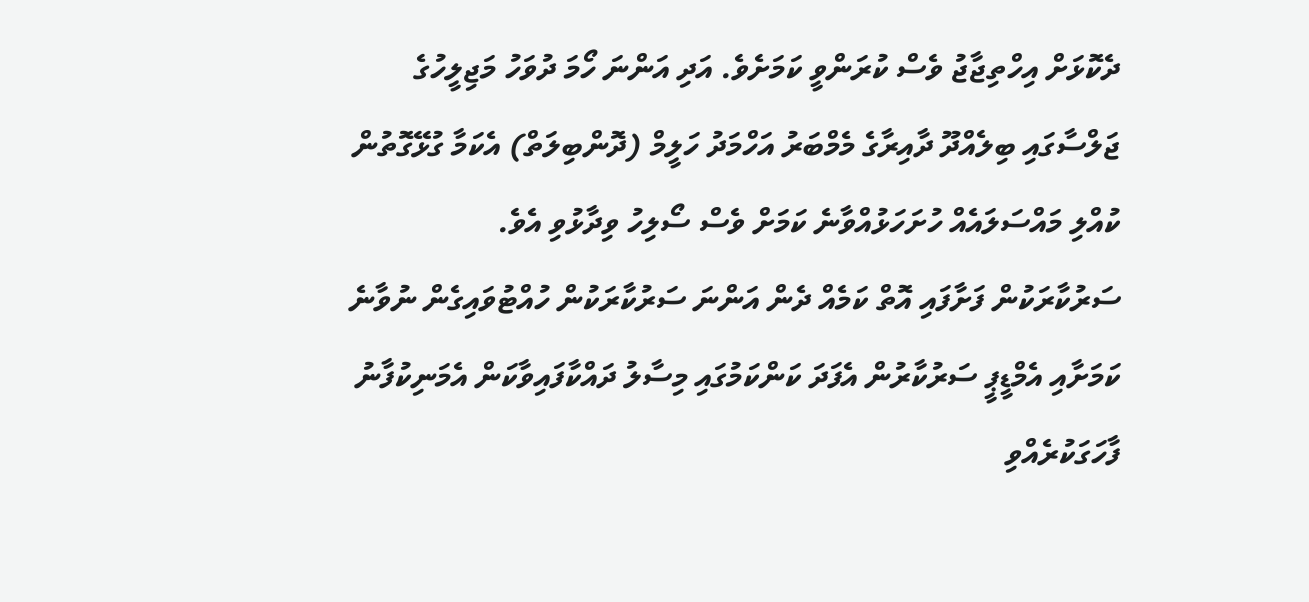ދެކޮޅަށް އިހްތިޖާޖު ވެސް ކުރަންވީ ކަމަށެވެ. އަދި އަންނަ ހޯމަ ދުވަހު މަޖިލީހުގެ ޖަލްސާގައި ބިލެއްދޫ ދާއިރާގެ މެމްބަރު އަހްމަދު ހަލީމް (ދޮންބިލަތް) އެކަމާ ގުޅޭގޮތުން ކުއްލި މައްސަލައެއް ހުށަހަޅުއްވާނެ ކަމަށް ވެސް ސޯލިހު ވިދާޅުވި އެވެ.
ސަރުކާރަކުން ފަށާފައި އޮތް ކަމެއް ދެން އަންނަ ސަރުކާރަކުން ހުއްޓުވައިގެން ނުވާނެ ކަމަށާއި އެމްޑީޕީ ސަރުކާރުން އެފަދަ ކަންކަމުގައި މިސާލު ދައްކާފައިވާކަން އެމަނިކުފާނު ފާހަގަކުރެއްވި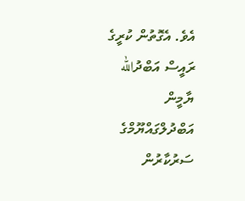އެވެ. އެގޮތުން ކުރީގެ ރައީސް އަބްދުالله ޔާމީން އަބްދުލްގައްޔޫމްގެ ސަރުކާރުން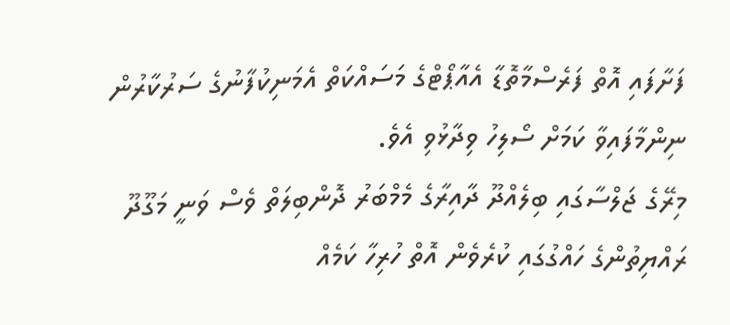ފަށާފައި އޮތް ފަރެސްމާތޮޑާ އެއާޕޯޓްގެ މަސައްކަތް އެމަނިކުފާނުގެ ސަރުކާރުން ނިންމާފައިވާ ކަމަށް ސޯލިހު ވިދާޅުވި އެވެ.
މިރޭގެ ޖަލްސާގައި ބިލެއްދޫ ދާއިރާގެ މެމްބަރު ދޮންބިލަތް ވެސް ވަނީ މަގޫދޫ ރައްޔިތުންގެ ހައްގުގައި ކުރެވެން އޮތް ހުރިހާ ކަމެއް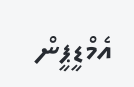އެމްޑީޕީން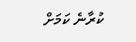ކުރާނެ ކަމަށް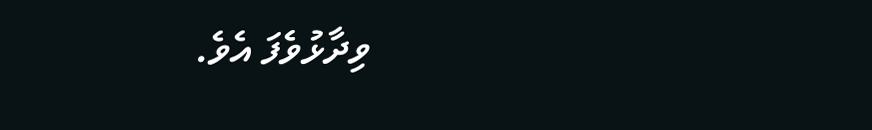ވިދާޅުވެފަ އެވެ.